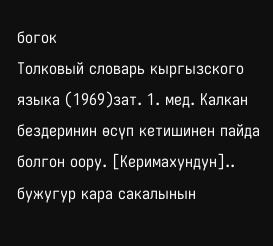богок
Толковый словарь кыргызского языка (1969)зат. 1. мед. Калкан бездеринин өсүп кетишинен пайда болгон оору. [Керимахундун].. бужугур кара сакалынын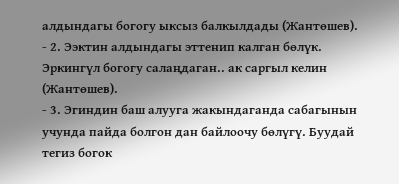алдындагы богогу ыксыз балкылдады (Жантөшев).
- 2. Ээктин алдындагы эттенип калган бөлүк. Эркингүл богогу салаңдаган.. ак саргыл келин (Жантөшев).
- 3. Эгиндин баш алууга жакындаганда сабагынын учунда пайда болгон дан байлоочу бөлүгү. Буудай тегиз богок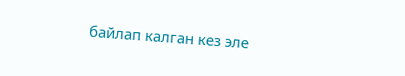байлап калган кез эле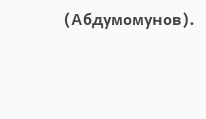(Абдумомунов).